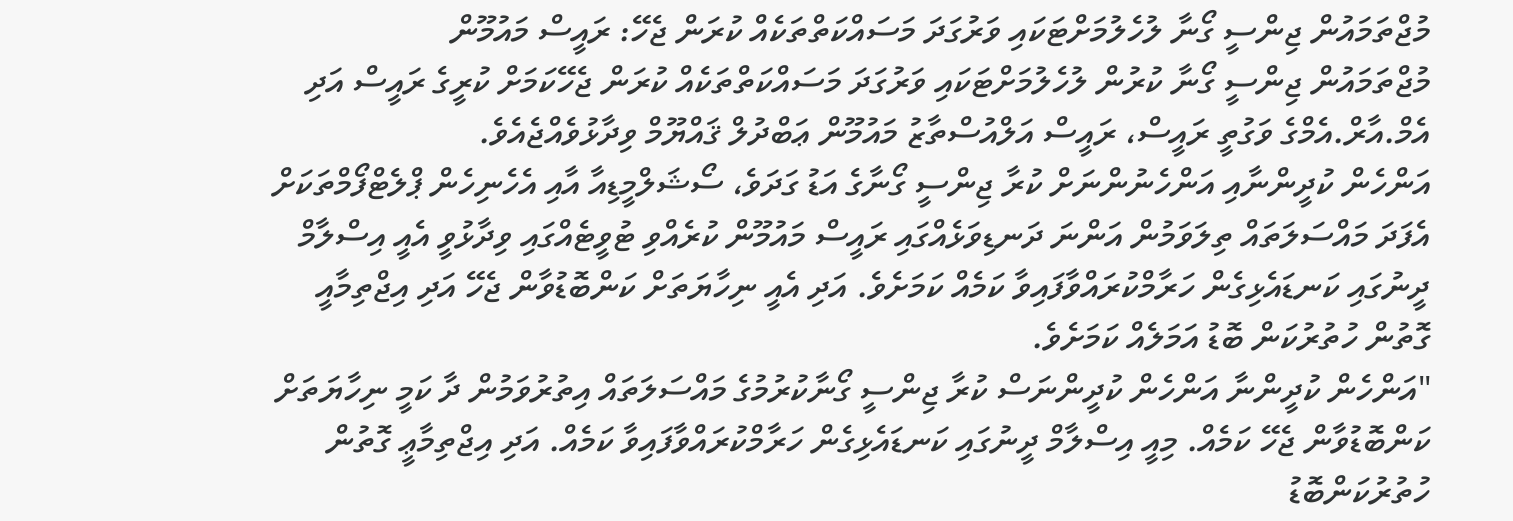މުޖްތަމައުން ޖިންސީ ގޯނާ ލުހެލުމަށްޓަކައި ވަރުގަދަ މަސައްކަތްތަކެއް ކުރަން ޖެހޭ: ރައީސް މައުމޫން
މުޖްތަމައުން ޖިންސީ ގޯނާ ކުރުން ލުހެލުމަށްޓަކައި ވަރުގަދަ މަސައްކަތްތަކެއް ކުރަން ޖެހޭކަމަށް ކުރީގެ ރައީސް އަދި އެމް.އާރް.އެމްގެ ވަގުތީ ރައީސް، ރައީސް އަލްއުސްތާޒު މައުމޫން ޢަބްދުލް ޤައްޔޫމް ވިދާޅުވެއްޖެއެވެ.
އަންހެން ކުދީންނާއި އަންހެނުންނަށް ކުރާ ޖިންސީ ގޯނާގެ އަޑު ގަދަވެ، ސޯޝަލްމީޑިއާ އާއި އެހެނިހެން ޕްލެޓްފޯމްތަކަށް އެފަދަ މައްސަލަތައް ތިލަވަމުން އަންނަ ދަނޑިވަޅެއްގައި ރައީސް މައުމޫން ކުރެއްވި ޓުވީޓެއްގައި ވިދާޅުވީ އެއީ އިސްލާމް ދީނުގައި ކަނޑައެޅިގެން ހަރާމްކުރައްވާފައިވާ ކަމެއް ކަމަށެވެ. އަދި އެއީ ނިހާޔަތަށް ކަންބޮޑުވާން ޖެހޭ އަދި އިޖްތިމާއީ ގޮތުން ހުތުރުކަން ބޮޑު އަމަލެއް ކަމަށެވެ.
"އަންހެން ކުދީންނާ އަންހެން ކުދީންނަސް ކުރާ ޖިންސީ ގޯނާކުރުމުގެ މައްސަލަތައް އިތުރުވަމުން ދާ ކަމީ ނިހާޔަތަށް ކަންބޮޑުވާން ޖެހޭ ކަމެއް. މިއީ އިސްލާމް ދީނުގައި ކަނޑައެޅިގެން ހަރާމްކުރައްވާފައިވާ ކަމެއް. އަދި އިޖްތިމާޢީ ގޮތުން ހުތުރުކަންބޮޑު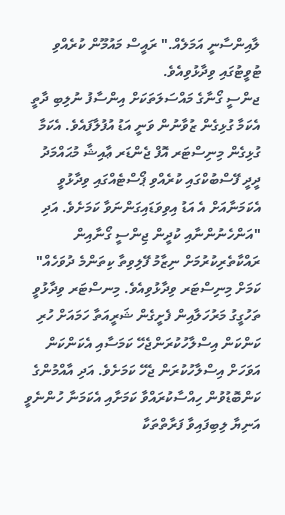ލާއިންސާނީ އަމަލެއް." ރައީސް މައުމޫން ކުރެއްވި ޓުވީޓުގައި ވިދާޅުވިއެވެ.
ޖންސީ ގޯނާގެ މައްސަލަތަކަށް އިންސާފު ނުލިބި ދާތީ އެކަމާ ގުޅިގެން ޒުވާނުން ވަނީ އަޑު އުފުލާފައެވެ. އެކަމާ ގުޅިގެން މިނިސްޓަރ އޮފް ޖެންޑަރ ޢާއިޝާ މުޙައްމަދު ދީދީ ފޭސްބުކްގައި ކުރެއްވި ޕޯސްޓެއްގައި ވިދާޅުވީ އެކަމަނާއަށް އެ އަޑު އިވިވަޑައިގަންނަވާ ކަމަށެވެ. އަދި "އަންހެނުންނާއި ކުދީން ޖިންސީ ގޯނާއިން ރައްކާތެރިކުރުމަށް ނިޒާމު ފޭލިވިތާ ކިތަންމެ ދުވަހެއް" ކަމަށް މިނިސްޓަރ ވިދާޅުވިއެވެ. މިނސްޓަރ ވިދާޅުވީ ތަހުގީގު މަރުހަލާއިން ފެށީގެން ޝަރީއަތާ ހަމައަށް ހުރި ކަންކަން އިސްލާހުކުރަންޖެހޭ ކަމަސާއި އެކަންކަން އަވަހަށް އިސްލާހުކުރަން ޖެހޭ ކަމަށެވެ. އަދި އާއްމުންގެ ކަންބޮޑުވުން ހިއްސާކުރައްވާ ކަމަށާއި އެކަމަނާ ހުންނެވީ އަނިޔާ ލިބިފައިވާ ފަރާތްތަކާ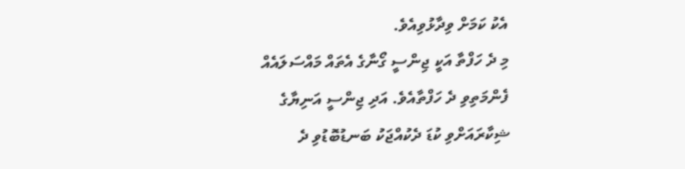އެކު ކަމަށް ވިދާޅުވިއެވެ.
މި ދެ ހަފްތާ އަކީ ޖިންސީ ގޯނާގެ އެތައް މައްސަލައެއް ފެންމަތިވި ދެ ހަފްތާއެވެ. އަދި ޖިންސީ އަނިޔާގެ ޝިކާރައަށްވި ކުޑަ ދެކުއްޖަކު ބަނޑުބޮޑުވި ދެ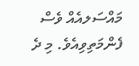މައްސަލއެއް ވެސް ފެންމަތިވިއެވެ. މި ދެ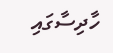ހާދިސާގައި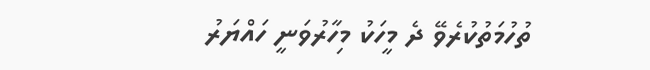ތުހުމަތުކުރެވޭ ދެ މީހަކު މިހާރުވަނީ ހައްޔަރު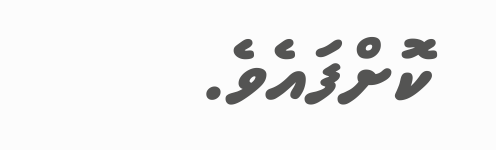ކޮށްފައެވެ.